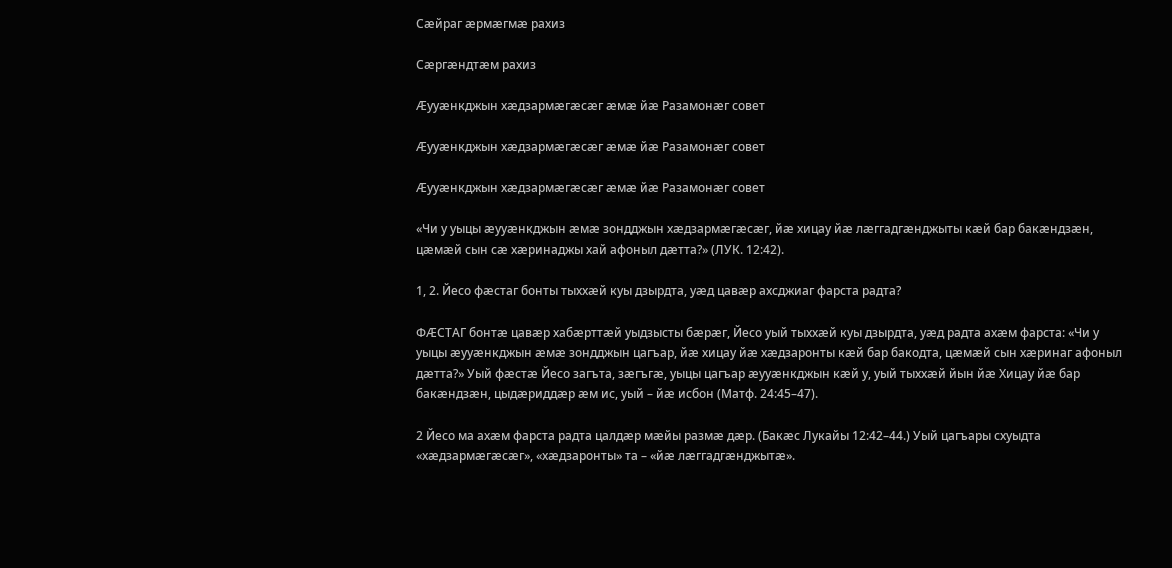Сӕйраг ӕрмӕгмӕ рахиз

Сӕргӕндтӕм рахиз

Ӕууӕнкджын хӕдзармӕгӕсӕг ӕмӕ йӕ Разамонӕг совет

Ӕууӕнкджын хӕдзармӕгӕсӕг ӕмӕ йӕ Разамонӕг совет

Ӕууӕнкджын хӕдзармӕгӕсӕг ӕмӕ йӕ Разамонӕг совет

«Чи у уыцы ӕууӕнкджын ӕмӕ зондджын хӕдзармӕгӕсӕг, йӕ хицау йӕ лӕггадгӕнджыты кӕй бар бакӕндзӕн, цӕмӕй сын сӕ хӕринаджы хай афоныл дӕтта?» (ЛУК. 12:42).

1, 2. Йесо фӕстаг бонты тыххӕй куы дзырдта, уӕд цавӕр ахсджиаг фарста радта?

ФӔСТАГ бонтӕ цавӕр хабӕрттӕй уыдзысты бӕрӕг, Йесо уый тыххӕй куы дзырдта, уӕд радта ахӕм фарста: «Чи у уыцы ӕууӕнкджын ӕмӕ зондджын цагъар, йӕ хицау йӕ хӕдзаронты кӕй бар бакодта, цӕмӕй сын хӕринаг афоныл дӕтта?» Уый фӕстӕ Йесо загъта, зӕгъгӕ, уыцы цагъар ӕууӕнкджын кӕй у, уый тыххӕй йын йӕ Хицау йӕ бар бакӕндзӕн, цыдӕриддӕр ӕм ис, уый – йӕ исбон (Матф. 24:45–47).

2 Йесо ма ахӕм фарста радта цалдӕр мӕйы размӕ дӕр. (Бакӕс Лукайы 12:42–44.) Уый цагъары схуыдта «хӕдзармӕгӕсӕг», «хӕдзаронты» та – «йӕ лӕггадгӕнджытӕ».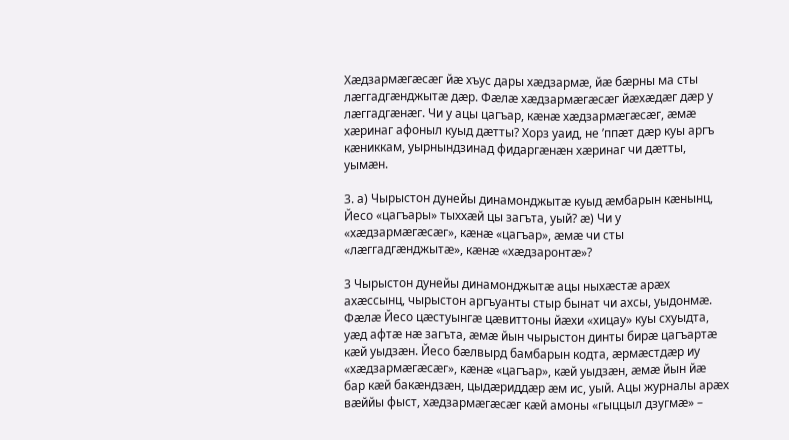Хӕдзармӕгӕсӕг йӕ хъус дары хӕдзармӕ, йӕ бӕрны ма сты лӕггадгӕнджытӕ дӕр. Фӕлӕ хӕдзармӕгӕсӕг йӕхӕдӕг дӕр у лӕггадгӕнӕг. Чи у ацы цагъар, кӕнӕ хӕдзармӕгӕсӕг, ӕмӕ хӕринаг афоныл куыд дӕтты? Хорз уаид, не ’ппӕт дӕр куы аргъ кӕниккам, уырнындзинад фидаргӕнӕн хӕринаг чи дӕтты, уымӕн.

3. а) Чырыстон дунейы динамонджытӕ куыд ӕмбарын кӕнынц, Йесо «цагъары» тыххӕй цы загъта, уый? ӕ) Чи у «хӕдзармӕгӕсӕг», кӕнӕ «цагъар», ӕмӕ чи сты «лӕггадгӕнджытӕ», кӕнӕ «хӕдзаронтӕ»?

3 Чырыстон дунейы динамонджытӕ ацы ныхӕстӕ арӕх ахӕссынц, чырыстон аргъуанты стыр бынат чи ахсы, уыдонмӕ. Фӕлӕ Йесо цӕстуынгӕ цӕвиттоны йӕхи «хицау» куы схуыдта, уӕд афтӕ нӕ загъта, ӕмӕ йын чырыстон динты бирӕ цагъартӕ кӕй уыдзӕн. Йесо бӕлвырд бамбарын кодта, ӕрмӕстдӕр иу «хӕдзармӕгӕсӕг», кӕнӕ «цагъар», кӕй уыдзӕн, ӕмӕ йын йӕ бар кӕй бакӕндзӕн, цыдӕриддӕр ӕм ис, уый. Ацы журналы арӕх вӕййы фыст, хӕдзармӕгӕсӕг кӕй амоны «гыццыл дзугмӕ» –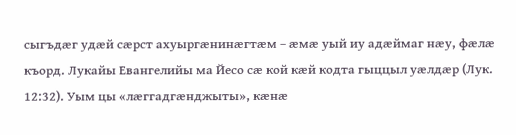сыгъдӕг удӕй сӕрст ахуыргӕнинӕгтӕм – ӕмӕ уый иу адӕймаг нӕу, фӕлӕ къорд. Лукайы Евангелийы ма Йесо сӕ кой кӕй кодта гыццыл уӕлдӕр (Лук. 12:32). Уым цы «лӕггадгӕнджыты», кӕнӕ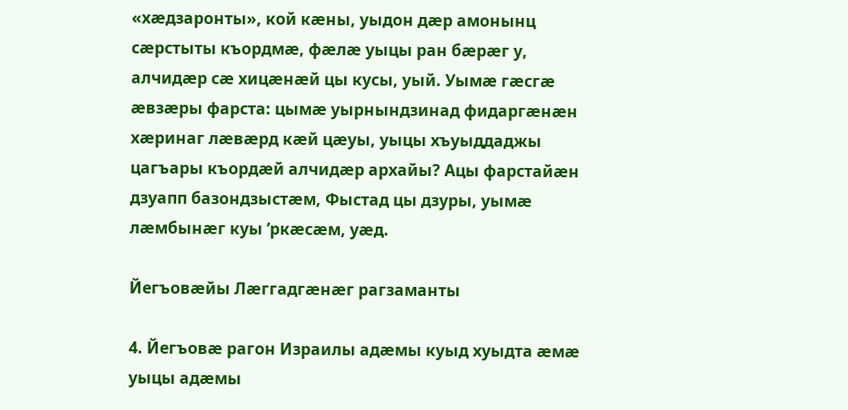«хӕдзаронты», кой кӕны, уыдон дӕр амонынц сӕрстыты къордмӕ, фӕлӕ уыцы ран бӕрӕг у, алчидӕр сӕ хицӕнӕй цы кусы, уый. Уымӕ гӕсгӕ ӕвзӕры фарста: цымӕ уырнындзинад фидаргӕнӕн хӕринаг лӕвӕрд кӕй цӕуы, уыцы хъуыддаджы цагъары къордӕй алчидӕр архайы? Ацы фарстайӕн дзуапп базондзыстӕм, Фыстад цы дзуры, уымӕ лӕмбынӕг куы ’ркӕсӕм, уӕд.

Йегъовӕйы Лӕггадгӕнӕг рагзаманты

4. Йегъовӕ рагон Израилы адӕмы куыд хуыдта ӕмӕ уыцы адӕмы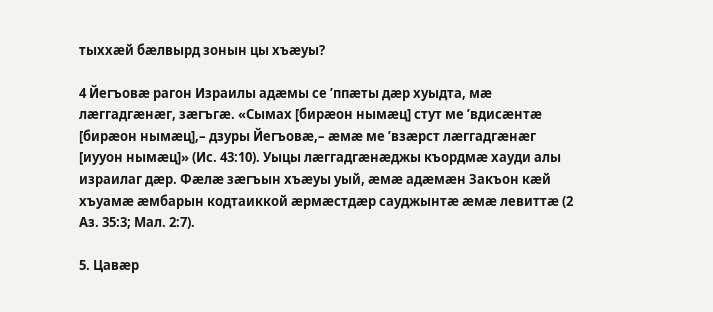тыххӕй бӕлвырд зонын цы хъӕуы?

4 Йегъовӕ рагон Израилы адӕмы се ’ппӕты дӕр хуыдта, мӕ лӕггадгӕнӕг, зӕгъгӕ. «Сымах [бирӕон нымӕц] стут ме ’вдисӕнтӕ [бирӕон нымӕц],– дзуры Йегъовӕ,– ӕмӕ ме ’взӕрст лӕггадгӕнӕг [иууон нымӕц]» (Ис. 43:10). Уыцы лӕггадгӕнӕджы къордмӕ хауди алы израилаг дӕр. Фӕлӕ зӕгъын хъӕуы уый, ӕмӕ адӕмӕн Закъон кӕй хъуамӕ ӕмбарын кодтаиккой ӕрмӕстдӕр сауджынтӕ ӕмӕ левиттӕ (2 Аз. 35:3; Мал. 2:7).

5. Цавӕр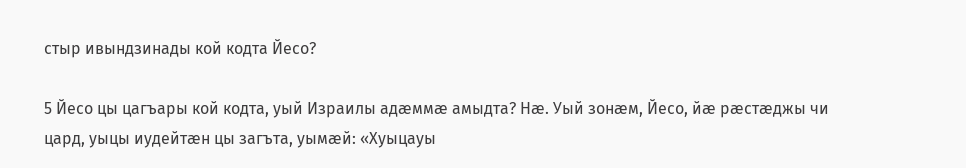стыр ивындзинады кой кодта Йесо?

5 Йесо цы цагъары кой кодта, уый Израилы адӕммӕ амыдта? Нӕ. Уый зонӕм, Йесо, йӕ рӕстӕджы чи цард, уыцы иудейтӕн цы загъта, уымӕй: «Хуыцауы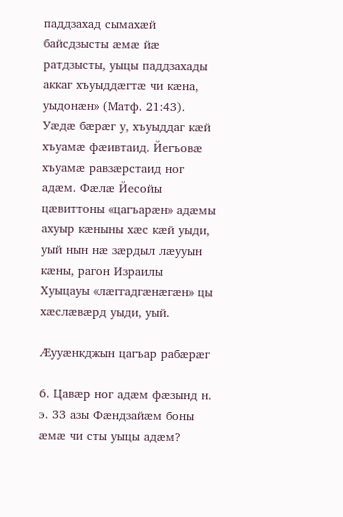паддзахад сымахӕй байсдзысты ӕмӕ йӕ ратдзысты, уыцы паддзахады аккаг хъуыддӕгтӕ чи кӕна, уыдонӕн» (Матф. 21:43). Уӕдӕ бӕрӕг у, хъуыддаг кӕй хъуамӕ фӕивтаид. Йегъовӕ хъуамӕ равзӕрстаид ног адӕм. Фӕлӕ Йесойы цӕвиттоны «цагъарӕн» адӕмы ахуыр кӕныны хӕс кӕй уыди, уый нын нӕ зӕрдыл лӕууын кӕны, рагон Израилы Хуыцауы «лӕггадгӕнӕгӕн» цы хӕслӕвӕрд уыди, уый.

Ӕууӕнкджын цагъар рабӕрӕг

6. Цавӕр ног адӕм фӕзынд н. э. 33 азы Фӕндзайӕм боны ӕмӕ чи сты уыцы адӕм?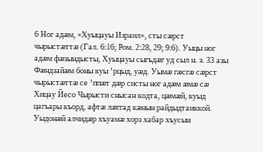6 Ног адӕм, «Хуыцауы Израил», сты сӕрст чырыстӕттӕ (Гал. 6:16; Ром. 2:28, 29; 9:6). Уыцы ног адӕм фӕзындысты, Хуыцауы сыгъдӕг уд сыл н. э. 33 азы Фӕндзайӕм боны куы ’рцыд, уӕд. Уымӕ гӕсгӕ сӕрст чырыстӕттӕ се ’ппӕт дӕр систы ног адӕм ӕмӕ сӕ Хицау Йесо Чырысти снысан кодта, цӕмӕй, куыд цагъары къорд, афтӕ лӕггад кӕнын райдыдтаиккой. Уыдонӕй алчидӕр хъуамӕ хорз хабар хъусын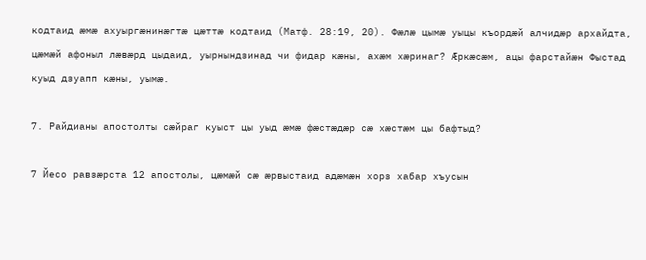кодтаид ӕмӕ ахуыргӕнинӕгтӕ цӕттӕ кодтаид (Матф. 28:19, 20). Фӕлӕ цымӕ уыцы къордӕй алчидӕр архайдта, цӕмӕй афоныл лӕвӕрд цыдаид, уырнындзинад чи фидар кӕны, ахӕм хӕринаг? Ӕркӕсӕм, ацы фарстайӕн Фыстад куыд дзуапп кӕны, уымӕ.

7. Райдианы апостолты сӕйраг куыст цы уыд ӕмӕ фӕстӕдӕр сӕ хӕстӕм цы бафтыд?

7 Йесо равзӕрста 12 апостолы, цӕмӕй сӕ ӕрвыстаид адӕмӕн хорз хабар хъусын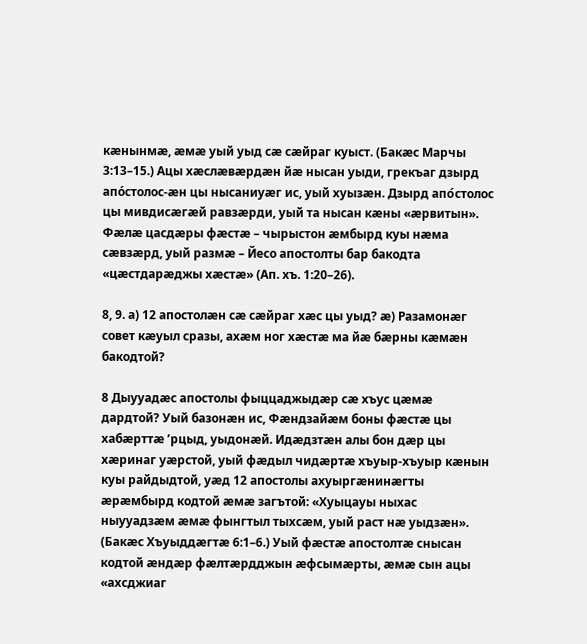кӕнынмӕ, ӕмӕ уый уыд сӕ сӕйраг куыст. (Бакӕс Марчы 3:13–15.) Ацы хӕслӕвӕрдӕн йӕ нысан уыди, грекъаг дзырд апо́столос-ӕн цы нысаниуӕг ис, уый хуызӕн. Дзырд апо́столос цы мивдисӕгӕй равзӕрди, уый та нысан кӕны «ӕрвитын». Фӕлӕ цасдӕры фӕстӕ – чырыстон ӕмбырд куы нӕма сӕвзӕрд, уый размӕ – Йесо апостолты бар бакодта «цӕстдарӕджы хӕстӕ» (Ап. хъ. 1:20–26).

8, 9. а) 12 апостолӕн сӕ сӕйраг хӕс цы уыд? ӕ) Разамонӕг совет кӕуыл сразы, ахӕм ног хӕстӕ ма йӕ бӕрны кӕмӕн бакодтой?

8 Дыууадӕс апостолы фыццаджыдӕр сӕ хъус цӕмӕ дардтой? Уый базонӕн ис, Фӕндзайӕм боны фӕстӕ цы хабӕрттӕ ’рцыд, уыдонӕй. Идӕдзтӕн алы бон дӕр цы хӕринаг уӕрстой, уый фӕдыл чидӕртӕ хъуыр-хъуыр кӕнын куы райдыдтой, уӕд 12 апостолы ахуыргӕнинӕгты ӕрӕмбырд кодтой ӕмӕ загътой: «Хуыцауы ныхас ныууадзӕм ӕмӕ фынгтыл тыхсӕм, уый раст нӕ уыдзӕн». (Бакӕс Хъуыддӕгтӕ 6:1–6.) Уый фӕстӕ апостолтӕ снысан кодтой ӕндӕр фӕлтӕрдджын ӕфсымӕрты, ӕмӕ сын ацы «ахсджиаг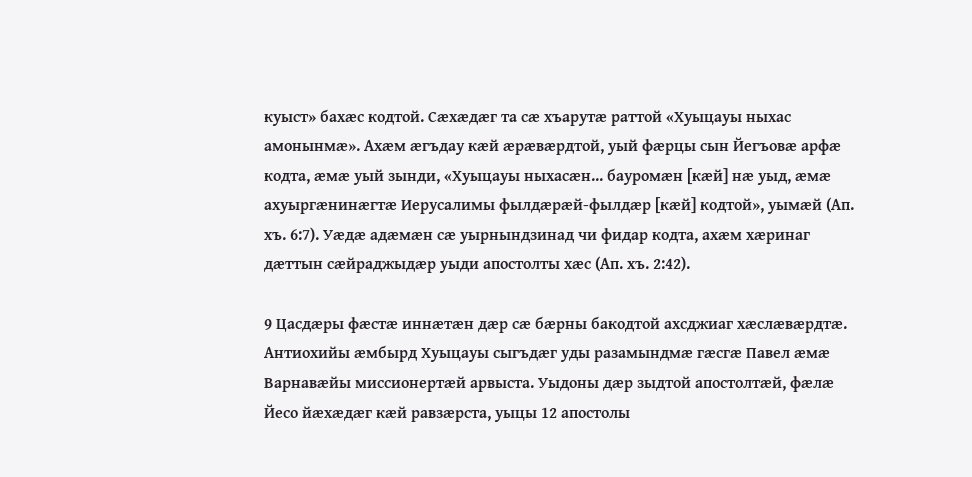куыст» бахӕс кодтой. Сӕхӕдӕг та сӕ хъарутӕ раттой «Хуыцауы ныхас амонынмӕ». Ахӕм ӕгъдау кӕй ӕрӕвӕрдтой, уый фӕрцы сын Йегъовӕ арфӕ кодта, ӕмӕ уый зынди, «Хуыцауы ныхасӕн... бауромӕн [кӕй] нӕ уыд, ӕмӕ ахуыргӕнинӕгтӕ Иерусалимы фылдӕрӕй-фылдӕр [кӕй] кодтой», уымӕй (Ап. хъ. 6:7). Уӕдӕ адӕмӕн сӕ уырнындзинад чи фидар кодта, ахӕм хӕринаг дӕттын сӕйраджыдӕр уыди апостолты хӕс (Ап. хъ. 2:42).

9 Цасдӕры фӕстӕ иннӕтӕн дӕр сӕ бӕрны бакодтой ахсджиаг хӕслӕвӕрдтӕ. Антиохийы ӕмбырд Хуыцауы сыгъдӕг уды разамындмӕ гӕсгӕ Павел ӕмӕ Варнавӕйы миссионертӕй арвыста. Уыдоны дӕр зыдтой апостолтӕй, фӕлӕ Йесо йӕхӕдӕг кӕй равзӕрста, уыцы 12 апостолы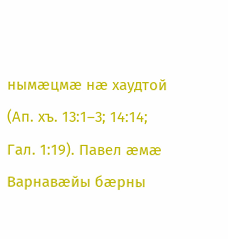нымӕцмӕ нӕ хаудтой (Ап. хъ. 13:1–3; 14:14; Гал. 1:19). Павел ӕмӕ Варнавӕйы бӕрны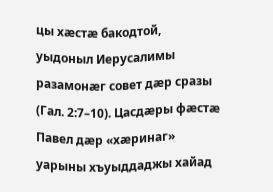цы хӕстӕ бакодтой, уыдоныл Иерусалимы разамонӕг совет дӕр сразы (Гал. 2:7–10). Цасдӕры фӕстӕ Павел дӕр «хӕринаг» уарыны хъуыддаджы хайад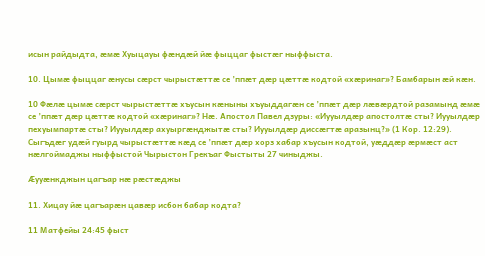исын райдыдта, ӕмӕ Хуыцауы фӕндӕй йӕ фыццаг фыстӕг ныффыста.

10. Цымӕ фыццаг ӕнусы сӕрст чырыстӕттӕ се ’ппӕт дӕр цӕттӕ кодтой «хӕринаг»? Бамбарын ӕй кӕн.

10 Фӕлӕ цымӕ сӕрст чырыстӕттӕ хъусын кӕныны хъуыддагӕн се ’ппӕт дӕр лӕвӕрдтой разамынд ӕмӕ се ’ппӕт дӕр цӕттӕ кодтой «хӕринаг»? Нӕ. Апостол Павел дзуры: «Иууылдӕр апостолтӕ сты? Иууылдӕр пехуымпартӕ сты? Иууылдӕр ахуыргӕнджытӕ сты? Иууылдӕр диссӕгтӕ аразынц?» (1 Кор. 12:29). Сыгъдӕг удӕй гуырд чырыстӕттӕ кӕд се ’ппӕт дӕр хорз хабар хъусын кодтой, уӕддӕр ӕрмӕст аст нӕлгоймаджы ныффыстой Чырыстон Грекъаг Фыстыты 27 чиныджы.

Ӕууӕнкджын цагъар нӕ рӕстӕджы

11. Хицау йӕ цагъарӕн цавӕр исбон бабар кодта?

11 Матфейы 24:45 фыст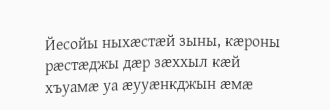Йесойы ныхӕстӕй зыны, кӕроны рӕстӕджы дӕр зӕххыл кӕй хъуамӕ уа ӕууӕнкджын ӕмӕ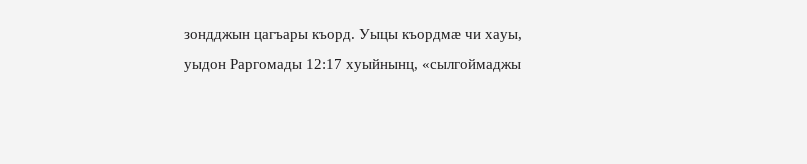зондджын цагъары къорд. Уыцы къордмӕ чи хауы, уыдон Раргомады 12:17 хуыйнынц, «сылгоймаджы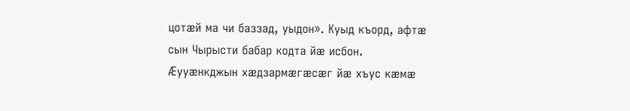цотӕй ма чи баззад, уыдон». Куыд къорд, афтӕ сын Чырысти бабар кодта йӕ исбон. Ӕууӕнкджын хӕдзармӕгӕсӕг йӕ хъус кӕмӕ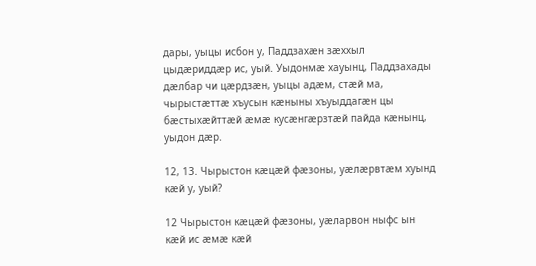дары, уыцы исбон у, Паддзахӕн зӕххыл цыдӕриддӕр ис, уый. Уыдонмӕ хауынц, Паддзахады дӕлбар чи цӕрдзӕн, уыцы адӕм, стӕй ма, чырыстӕттӕ хъусын кӕныны хъуыддагӕн цы бӕстыхӕйттӕй ӕмӕ кусӕнгӕрзтӕй пайда кӕнынц, уыдон дӕр.

12, 13. Чырыстон кӕцӕй фӕзоны, уӕлӕрвтӕм хуынд кӕй у, уый?

12 Чырыстон кӕцӕй фӕзоны, уӕларвон ныфс ын кӕй ис ӕмӕ кӕй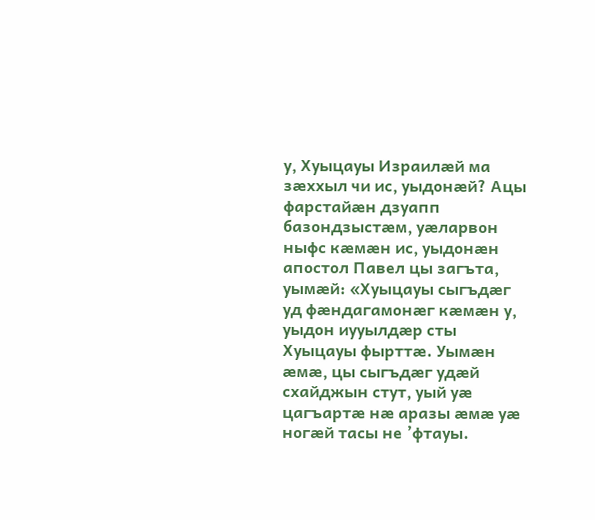у, Хуыцауы Израилӕй ма зӕххыл чи ис, уыдонӕй? Ацы фарстайӕн дзуапп базондзыстӕм, уӕларвон ныфс кӕмӕн ис, уыдонӕн апостол Павел цы загъта, уымӕй: «Хуыцауы сыгъдӕг уд фӕндагамонӕг кӕмӕн у, уыдон иууылдӕр сты Хуыцауы фырттӕ. Уымӕн ӕмӕ, цы сыгъдӕг удӕй схайджын стут, уый уӕ цагъартӕ нӕ аразы ӕмӕ уӕ ногӕй тасы не ’фтауы.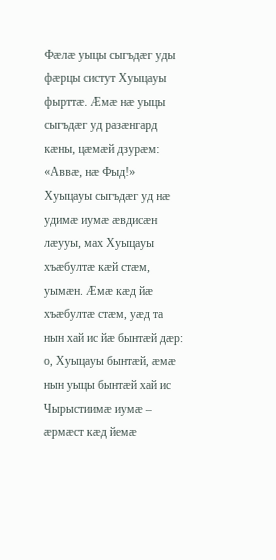Фӕлӕ уыцы сыгъдӕг уды фӕрцы систут Хуыцауы фырттӕ. Ӕмӕ нӕ уыцы сыгъдӕг уд разӕнгард кӕны, цӕмӕй дзурӕм: «Аввӕ, нӕ Фыд!» Хуыцауы сыгъдӕг уд нӕ удимӕ иумӕ ӕвдисӕн лӕууы, мах Хуыцауы хъӕбултӕ кӕй стӕм, уымӕн. Ӕмӕ кӕд йӕ хъӕбултӕ стӕм, уӕд та нын хай ис йӕ бынтӕй дӕр: о, Хуыцауы бынтӕй, ӕмӕ нын уыцы бынтӕй хай ис Чырыстиимӕ иумӕ – ӕрмӕст кӕд йемӕ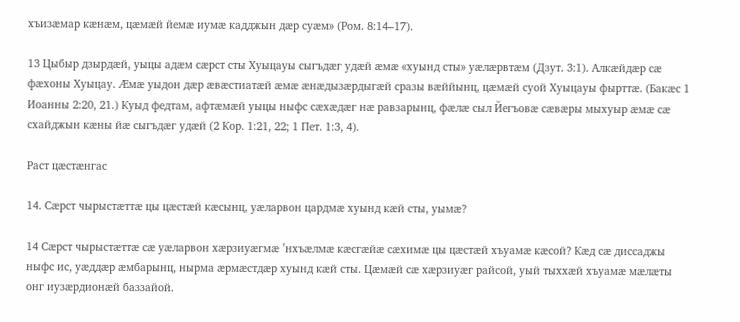хъизӕмар кӕнӕм, цӕмӕй йемӕ иумӕ кадджын дӕр суӕм» (Ром. 8:14–17).

13 Цыбыр дзырдӕй, уыцы адӕм сӕрст сты Хуыцауы сыгъдӕг удӕй ӕмӕ «хуынд сты» уӕлӕрвтӕм (Дзут. 3:1). Алкӕйдӕр сӕ фӕхоны Хуыцау. Ӕмӕ уыдон дӕр ӕвӕстиатӕй ӕмӕ ӕнӕдызӕрдыгӕй сразы вӕййынц, цӕмӕй суой Хуыцауы фырттӕ. (Бакӕс 1 Иоанны 2:20, 21.) Куыд федтам, афтӕмӕй уыцы ныфс сӕхӕдӕг нӕ равзарынц, фӕлӕ сыл Йегъовӕ сӕвӕры мыхуыр ӕмӕ сӕ схайджын кӕны йӕ сыгъдӕг удӕй (2 Кор. 1:21, 22; 1 Пет. 1:3, 4).

Раст цӕстӕнгас

14. Сӕрст чырыстӕттӕ цы цӕстӕй кӕсынц, уӕларвон цардмӕ хуынд кӕй сты, уымӕ?

14 Сӕрст чырыстӕттӕ сӕ уӕларвон хӕрзиуӕгмӕ ’нхъӕлмӕ кӕсгӕйӕ сӕхимӕ цы цӕстӕй хъуамӕ кӕсой? Кӕд сӕ диссаджы ныфс ис, уӕддӕр ӕмбарынц, нырма ӕрмӕстдӕр хуынд кӕй сты. Цӕмӕй сӕ хӕрзиуӕг райсой, уый тыххӕй хъуамӕ мӕлӕты онг иузӕрдионӕй баззайой.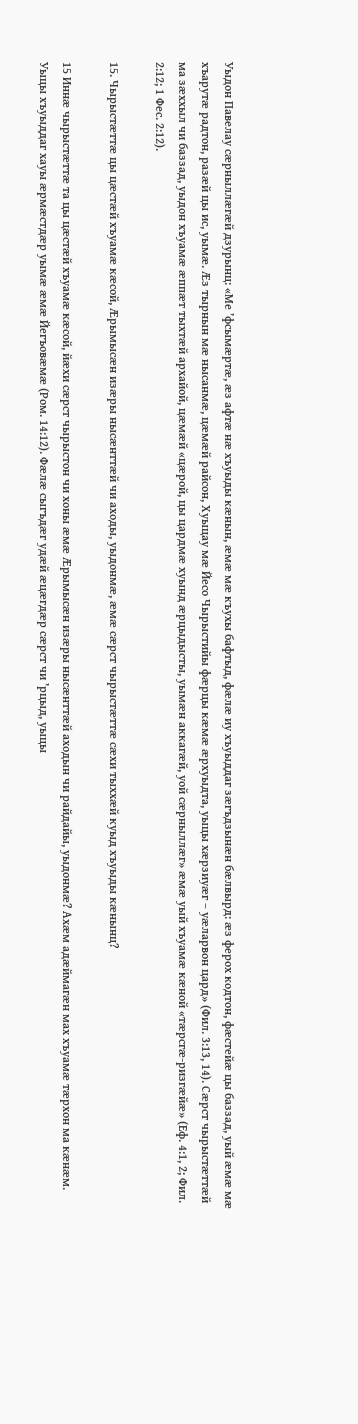Уыдон Павелау сӕрныллӕгӕй дзурынц: «Ме ’фсымӕртӕ, ӕз афтӕ нӕ хъуыды кӕнын, ӕмӕ мӕ къухы бафтыд, фӕлӕ иу хъуыддаг зӕгъдзынӕн бӕлвырд: ӕз ферох кодтон, фӕстейӕ цы баззад, уый ӕмӕ мӕ хъарутӕ радтон, разӕй цы ис, уымӕ. Ӕз тырнын мӕ нысанмӕ, цӕмӕй райсон, Хуыцау мӕ Йесо Чырыстийы фӕрцы кӕмӕ ӕрхуыдта, уыцы хӕрзиуӕг – уӕларвон цард» (Фил. 3:13, 14). Сӕрст чырыстӕттӕй ма зӕххыл чи баззад, уыдон хъуамӕ ӕппӕт тыхтӕй архайой, цӕмӕй «цӕрой, цы цардмӕ хуынд ӕрцыдысты, уымӕн аккагӕй, уой сӕрныллӕг» ӕмӕ уый хъуамӕ кӕной «тӕрсгӕ-ризгӕйӕ» (Еф. 4:1, 2; Фил. 2:12; 1 Фес. 2:12).

15. Чырыстӕттӕ цы цӕстӕй хъуамӕ кӕсой, Ӕрымысӕн изӕры нысӕнттӕй чи аходы, уыдонмӕ, ӕмӕ сӕрст чырыстӕттӕ сӕхи тыххӕй куыд хъуыды кӕнынц?

15 Иннӕ чырыстӕттӕ та цы цӕстӕй хъуамӕ кӕсой, йӕхи сӕрст чырыстон чи хоны ӕмӕ Ӕрымысӕн изӕры нысӕнттӕй аходын чи райдайы, уыдонмӕ? Ахӕм адӕймагӕн мах хъуамӕ тӕрхон ма кӕнӕм. Уыцы хъуыддаг хауы ӕрмӕстдӕр уымӕ ӕмӕ Йегъовӕмӕ (Ром. 14:12). Фӕлӕ сыгъдӕг удӕй ӕцӕгдӕр сӕрст чи ’рцыд, уыцы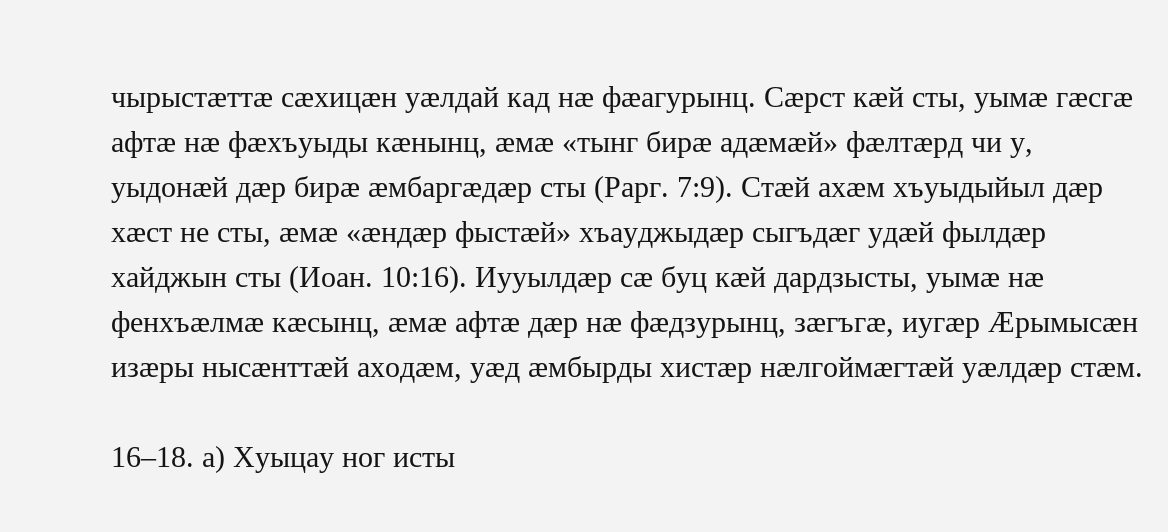чырыстӕттӕ сӕхицӕн уӕлдай кад нӕ фӕагурынц. Сӕрст кӕй сты, уымӕ гӕсгӕ афтӕ нӕ фӕхъуыды кӕнынц, ӕмӕ «тынг бирӕ адӕмӕй» фӕлтӕрд чи у, уыдонӕй дӕр бирӕ ӕмбаргӕдӕр сты (Рарг. 7:9). Стӕй ахӕм хъуыдыйыл дӕр хӕст не сты, ӕмӕ «ӕндӕр фыстӕй» хъауджыдӕр сыгъдӕг удӕй фылдӕр хайджын сты (Иоан. 10:16). Иууылдӕр сӕ буц кӕй дардзысты, уымӕ нӕ фенхъӕлмӕ кӕсынц, ӕмӕ афтӕ дӕр нӕ фӕдзурынц, зӕгъгӕ, иугӕр Ӕрымысӕн изӕры нысӕнттӕй аходӕм, уӕд ӕмбырды хистӕр нӕлгоймӕгтӕй уӕлдӕр стӕм.

16–18. а) Хуыцау ног исты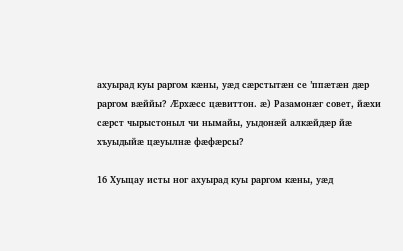ахуырад куы раргом кӕны, уӕд сӕрстытӕн се ’ппӕтӕн дӕр раргом вӕййы? Ӕрхӕсс цӕвиттон. ӕ) Разамонӕг совет, йӕхи сӕрст чырыстоныл чи нымайы, уыдонӕй алкӕйдӕр йӕ хъуыдыйӕ цӕуылнӕ фӕфӕрсы?

16 Хуыцау исты ног ахуырад куы раргом кӕны, уӕд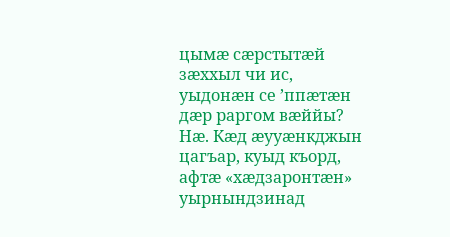цымӕ сӕрстытӕй зӕххыл чи ис, уыдонӕн се ’ппӕтӕн дӕр раргом вӕййы? Нӕ. Кӕд ӕууӕнкджын цагъар, куыд къорд, афтӕ «хӕдзаронтӕн» уырнындзинад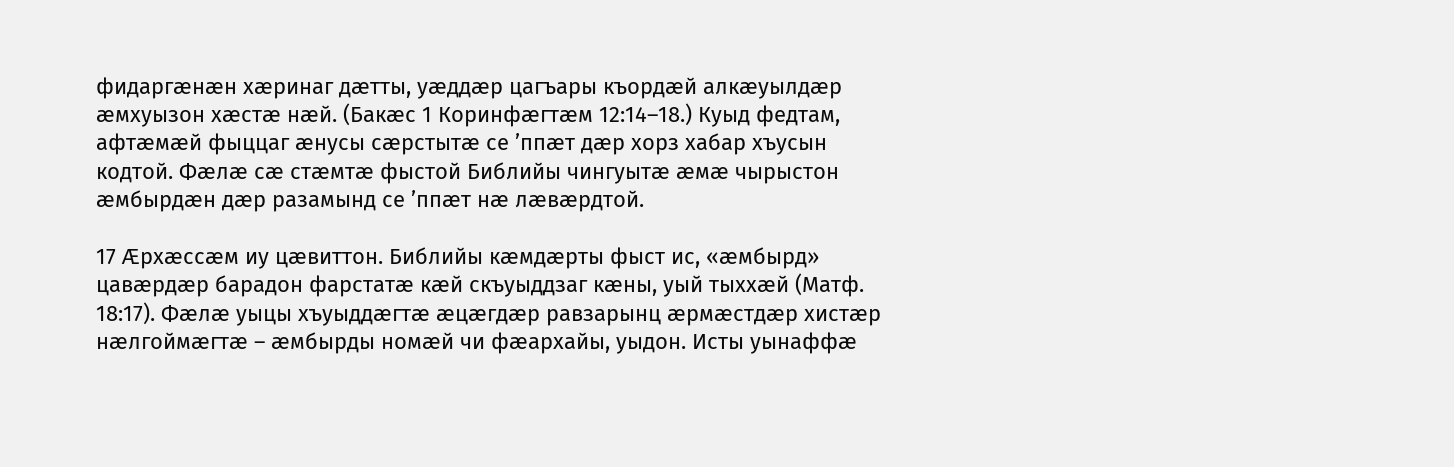фидаргӕнӕн хӕринаг дӕтты, уӕддӕр цагъары къордӕй алкӕуылдӕр ӕмхуызон хӕстӕ нӕй. (Бакӕс 1 Коринфӕгтӕм 12:14–18.) Куыд федтам, афтӕмӕй фыццаг ӕнусы сӕрстытӕ се ’ппӕт дӕр хорз хабар хъусын кодтой. Фӕлӕ сӕ стӕмтӕ фыстой Библийы чингуытӕ ӕмӕ чырыстон ӕмбырдӕн дӕр разамынд се ’ппӕт нӕ лӕвӕрдтой.

17 Ӕрхӕссӕм иу цӕвиттон. Библийы кӕмдӕрты фыст ис, «ӕмбырд» цавӕрдӕр барадон фарстатӕ кӕй скъуыддзаг кӕны, уый тыххӕй (Матф. 18:17). Фӕлӕ уыцы хъуыддӕгтӕ ӕцӕгдӕр равзарынц ӕрмӕстдӕр хистӕр нӕлгоймӕгтӕ – ӕмбырды номӕй чи фӕархайы, уыдон. Исты уынаффӕ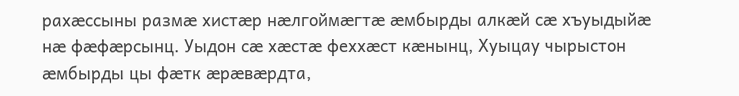рахӕссыны размӕ хистӕр нӕлгоймӕгтӕ ӕмбырды алкӕй сӕ хъуыдыйӕ нӕ фӕфӕрсынц. Уыдон сӕ хӕстӕ феххӕст кӕнынц, Хуыцау чырыстон ӕмбырды цы фӕтк ӕрӕвӕрдта,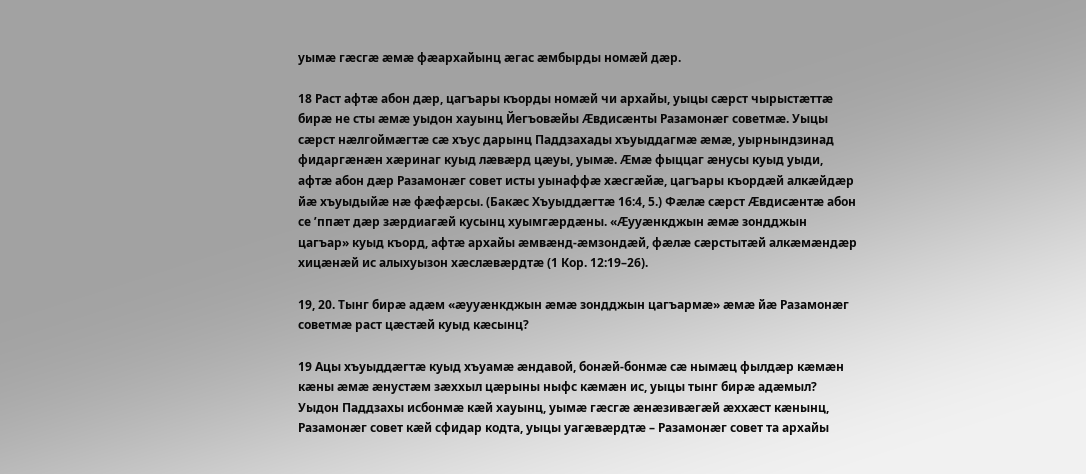уымӕ гӕсгӕ ӕмӕ фӕархайынц ӕгас ӕмбырды номӕй дӕр.

18 Раст афтӕ абон дӕр, цагъары къорды номӕй чи архайы, уыцы сӕрст чырыстӕттӕ бирӕ не сты ӕмӕ уыдон хауынц Йегъовӕйы Ӕвдисӕнты Разамонӕг советмӕ. Уыцы сӕрст нӕлгоймӕгтӕ сӕ хъус дарынц Паддзахады хъуыддагмӕ ӕмӕ, уырнындзинад фидаргӕнӕн хӕринаг куыд лӕвӕрд цӕуы, уымӕ. Ӕмӕ фыццаг ӕнусы куыд уыди, афтӕ абон дӕр Разамонӕг совет исты уынаффӕ хӕсгӕйӕ, цагъары къордӕй алкӕйдӕр йӕ хъуыдыйӕ нӕ фӕфӕрсы. (Бакӕс Хъуыддӕгтӕ 16:4, 5.) Фӕлӕ сӕрст Ӕвдисӕнтӕ абон се ’ппӕт дӕр зӕрдиагӕй кусынц хуымгӕрдӕны. «Ӕууӕнкджын ӕмӕ зондджын цагъар» куыд къорд, афтӕ архайы ӕмвӕнд-ӕмзондӕй, фӕлӕ сӕрстытӕй алкӕмӕндӕр хицӕнӕй ис алыхуызон хӕслӕвӕрдтӕ (1 Кор. 12:19–26).

19, 20. Тынг бирӕ адӕм «ӕууӕнкджын ӕмӕ зондджын цагъармӕ» ӕмӕ йӕ Разамонӕг советмӕ раст цӕстӕй куыд кӕсынц?

19 Ацы хъуыддӕгтӕ куыд хъуамӕ ӕндавой, бонӕй-бонмӕ сӕ нымӕц фылдӕр кӕмӕн кӕны ӕмӕ ӕнустӕм зӕххыл цӕрыны ныфс кӕмӕн ис, уыцы тынг бирӕ адӕмыл? Уыдон Паддзахы исбонмӕ кӕй хауынц, уымӕ гӕсгӕ ӕнӕзивӕгӕй ӕххӕст кӕнынц, Разамонӕг совет кӕй сфидар кодта, уыцы уагӕвӕрдтӕ – Разамонӕг совет та архайы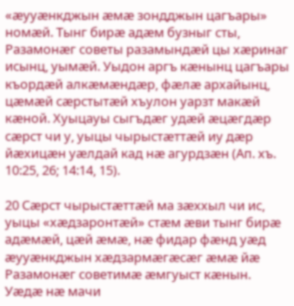«ӕууӕнкджын ӕмӕ зондджын цагъары» номӕй. Тынг бирӕ адӕм бузныг сты, Разамонӕг советы разамындӕй цы хӕринаг исынц, уымӕй. Уыдон аргъ кӕнынц цагъары къордӕй алкӕмӕндӕр, фӕлӕ архайынц, цӕмӕй сӕрстытӕй хъулон уарзт макӕй кӕной. Хуыцауы сыгъдӕг удӕй ӕцӕгдӕр сӕрст чи у, уыцы чырыстӕттӕй иу дӕр йӕхицӕн уӕлдай кад нӕ агурдзӕн (Ап. хъ. 10:25, 26; 14:14, 15).

20 Сӕрст чырыстӕттӕй ма зӕххыл чи ис, уыцы «хӕдзаронтӕй» стӕм ӕви тынг бирӕ адӕмӕй, цӕй ӕмӕ, нӕ фидар фӕнд уӕд ӕууӕнкджын хӕдзармӕгӕсӕг ӕмӕ йӕ Разамонӕг советимӕ ӕмгуыст кӕнын. Уӕдӕ нӕ мачи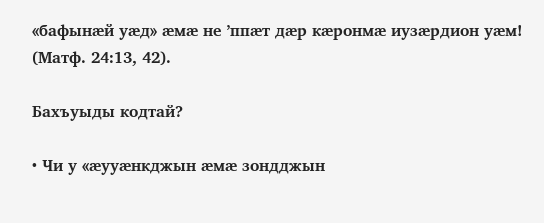«бафынӕй уӕд» ӕмӕ не ’ппӕт дӕр кӕронмӕ иузӕрдион уӕм! (Матф. 24:13, 42).

Бахъуыды кодтай?

• Чи у «ӕууӕнкджын ӕмӕ зондджын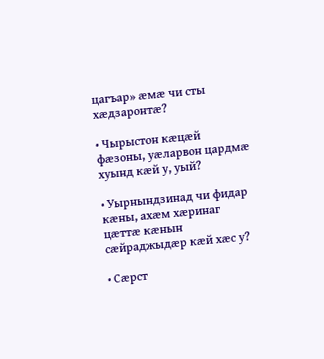цагъар» ӕмӕ чи сты хӕдзаронтӕ?

• Чырыстон кӕцӕй фӕзоны, уӕларвон цардмӕ хуынд кӕй у, уый?

• Уырнындзинад чи фидар кӕны, ахӕм хӕринаг цӕттӕ кӕнын сӕйраджыдӕр кӕй хӕс у?

• Сӕрст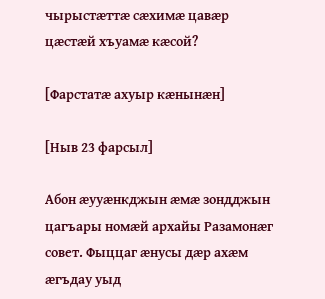чырыстӕттӕ сӕхимӕ цавӕр цӕстӕй хъуамӕ кӕсой?

[Фарстатӕ ахуыр кӕнынӕн]

[Ныв 23 фарсыл]

Абон ӕууӕнкджын ӕмӕ зондджын цагъары номӕй архайы Разамонӕг совет. Фыццаг ӕнусы дӕр ахӕм ӕгъдау уыд